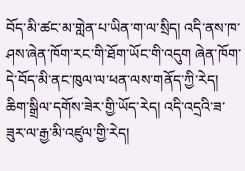བོད་མི་ཚང་མ་གླེན་པ་ཡིན་ག་ལ་སྲིད། འདི་ནས་ཁ་ཤས་ཞེན་ཁོག་རང་གི་ཐོག་ཡོང་གི་འདུག ཞེན་ཁོག་དེ་བོད་མི་ནང་ཁུལ་ལ་ཕན་ལས་གནོད་ཀྱི་རེད། ཆིག་སྒྲིལ་དགོས་ཟེར་གྱི་ཡོད་རེད། འདི་འདྲའི་ཟ་ཟུར་ལ་རྒྱ་མི་འཛུལ་གྱི་རེད།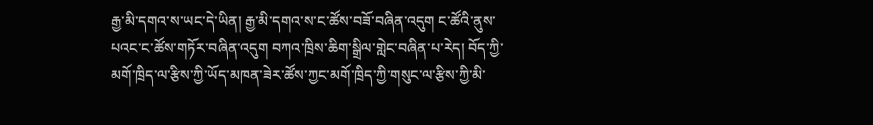རྒྱ་མི་དགའ་ས་ཡང་དེ་ཡིན། རྒྱ་མི་དགའ་ས་ང་ཚོས་བཟོ་བཞིན་འདུག ང་ཚོའི་ནུས་པའང་ང་ཚོས་གཏོར་བཞིན་འདུག བཀའ་ཁྲིས་ཆིག་སྒྲིལ་གླེང་བཞིན་པ་རེད། བོད་ཀྱི་མགོ་ཁྲིད་ལ་རྩིས་ཀྱི་ཡོད་མཁན་ཟེར་ཚོས་ཀྱང་མགོ་ཁྲིད་ཀྱི་གསུང་ལ་རྩིས་ཀྱི་མི་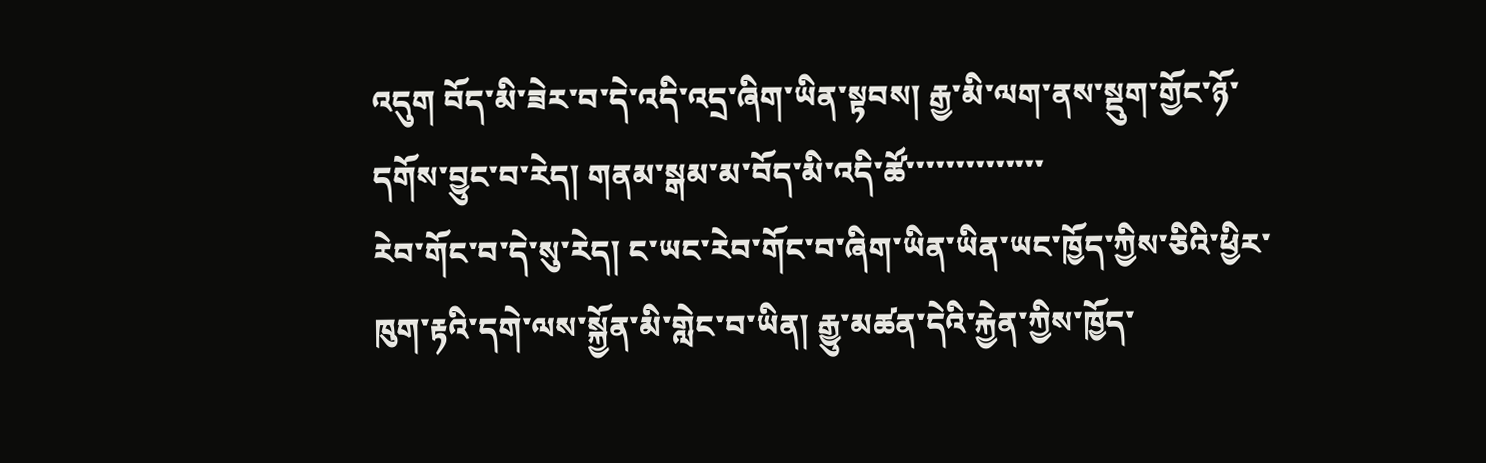འདུག བོད་མི་ཟེར་བ་དེ་འདི་འདྲ་ཞིག་ཡིན་སྟབས། རྒྱ་མི་ལག་ནས་སྡུག་གྱོང་ཉོ་དགོས་བྱུང་བ་རེད། གནམ་སྒམ་མ་བོད་མི་འདི་ཚོ་་་་་་་་་་་་་་
རེབ་གོང་བ་དེ་སུ་རེད། ང་ཡང་རེབ་གོང་བ་ཞིག་ཡིན་ཡིན་ཡང་ཁྱོད་ཀྱིས་ཅིའི་ཕྱིར་ཁུག་རྟའི་དགེ་ལས་སྐྱོན་མི་གླེང་བ་ཡིན། རྒྱུ་མཚན་དེའི་རྐྱེན་ཀྱིས་ཁྱོད་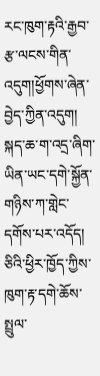རང་ཁུག་རྟའི་རྒྱབ་རྩ་ལངས་གིན་འདུག།ཕྱོགས་ཞེན་བྱེད་ཀྱིན་འདུག། སྐད་ཆ་ག་འདྲ་ཞིག་ཡིན་ཡང་དགེ་སྐྱོན་གཉིས་ཀ་གླེང་དགོས་པར་འདོད། ཅིའི་ཕྱིར་ཁྱོད་ཀྱིས་ཁུག་རྟ་དགེ་ཆོས་སྤྲུལ་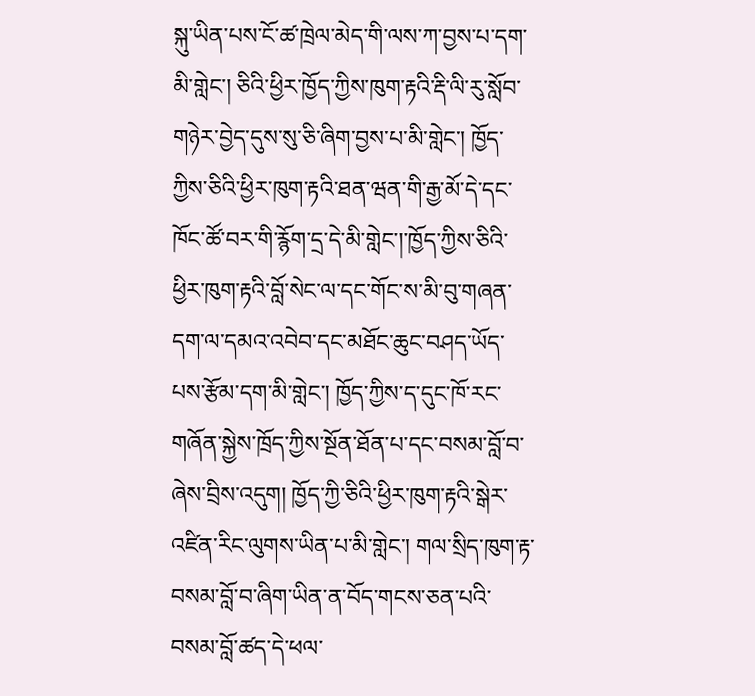སྐུ་ཡིན་པས་ངོ་ཚ་ཁྲེལ་མེད་གི་ལས་ཀ་བྱས་པ་དག་མི་གླེང་། ཅིའི་ཕྱིར་ཁྱོད་ཀྱིས་ཁུག་རྟའི་རྡི་ལི་རུ་སློབ་གཉེར་བྱེད་དུས་སུ་ཅི་ཞིག་བྱས་པ་མི་གླེང་། ཁྱོད་ཀྱིས་ཅིའི་ཕྱིར་ཁུག་རྟའི་ཐན་ཝན་གི་རྒྱ་མོ་དེ་དང་ཁོང་ཚོ་བར་གི་རྙོག་དྲ་དེ་མི་གླེང་།་ཁྱོད་ཀྱིས་ཅིའི་ཕྱིར་ཁུག་རྟའི་བློ་སེང་ལ་དང་གོང་ས་མི་བུ་གཞན་དག་ལ་དམའ་འབེབ་དང་མཐོང་ཆུང་བཤད་ཡོད་པས་རྩོམ་དག་མི་གླེང་། ཁྱོད་ཀྱིས་ད་དུང་ཁོ་རང་གཞོན་སྐྱེས་ཁྲོད་ཀྱིས་སྔོན་ཐོན་པ་དང་བསམ་བློ་བ་ཞེས་བྲིས་འདུག། ཁྱོད་ཀྱི་ཅིའི་ཕྱིར་ཁུག་རྟའི་སྒེར་འཛིན་རིང་ལུགས་ཡིན་པ་མི་གླེང་། གལ་སྲིད་ཁུག་རྟ་བསམ་བློ་བ་ཞིག་ཡིན་ན་བོད་གངས་ཅན་པའི་བསམ་བློ་ཚད་དེ་ཕལ་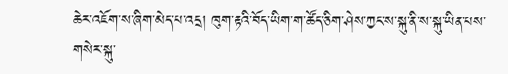ཆེར་འཇོག་ས་ཞིག་མེད་པ་འདྲ། ཁུག་རྟའི་བོད་ཡིག་ག་ཚོད་ཅིག་ཤེས་ཀྱང་ས་སྐུ་ནི་ས་སྐུ་ཡིན་པས་གསེར་སྐུ་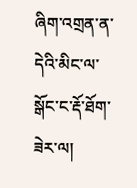ཞིག་འགྲན་ན་དེའི་མིང་ལ་སྒོང་ང་རྡོ་ཐོག་ཟེར་ལ།